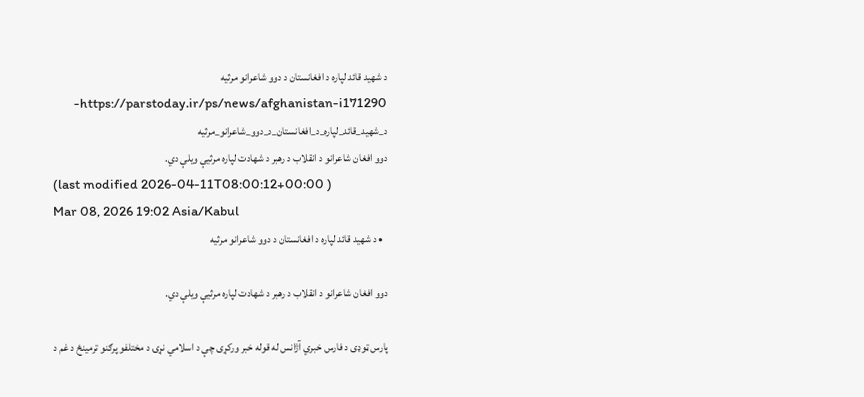د شهید قائد لپاره د افغانستان د دوو شاعرانو مرثیه
https://parstoday.ir/ps/news/afghanistan-i171290-د_شهید_قائد_لپاره_د_افغانستان_د_دوو_شاعرانو_مرثیه
دوو افغان شاعرانو د انقلاب د رهبر د شهادت لپاره مرثیې ویلې دي.
(last modified 2026-04-11T08:00:12+00:00 )
Mar 08, 2026 19:02 Asia/Kabul
  • د شهید قائد لپاره د افغانستان د دوو شاعرانو مرثیه

دوو افغان شاعرانو د انقلاب د رهبر د شهادت لپاره مرثیې ویلې دي.

پارس ټوډی د فارس خبري آژانس له قوله خبر ورکړی چې د اسلامي نړۍ د مختلفو پرګنو ترمینځ د غم د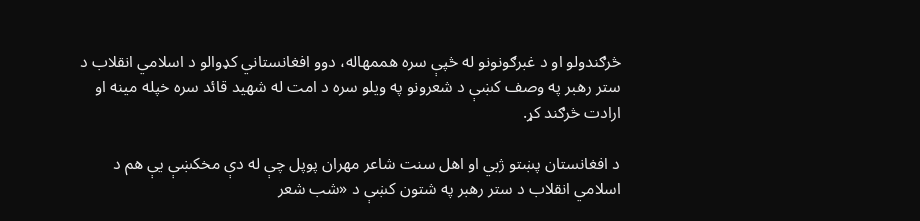څرګندولو او د غبرګونونو له څپې سره هممهاله، دوو افغانستاني کډوالو د اسلامي انقلاب د ستر رهبر په وصف کښې د شعرونو په ویلو سره د امت له شهید قائد سره خپله مینه او ارادت څرګند کړ.

د افغانستان پښتو ژبي او اهل سنت شاعر مهران پوپل چې له دې مخکښې یې هم د اسلامي انقلاب د ستر رهبر په شتون کښې د «شب شعر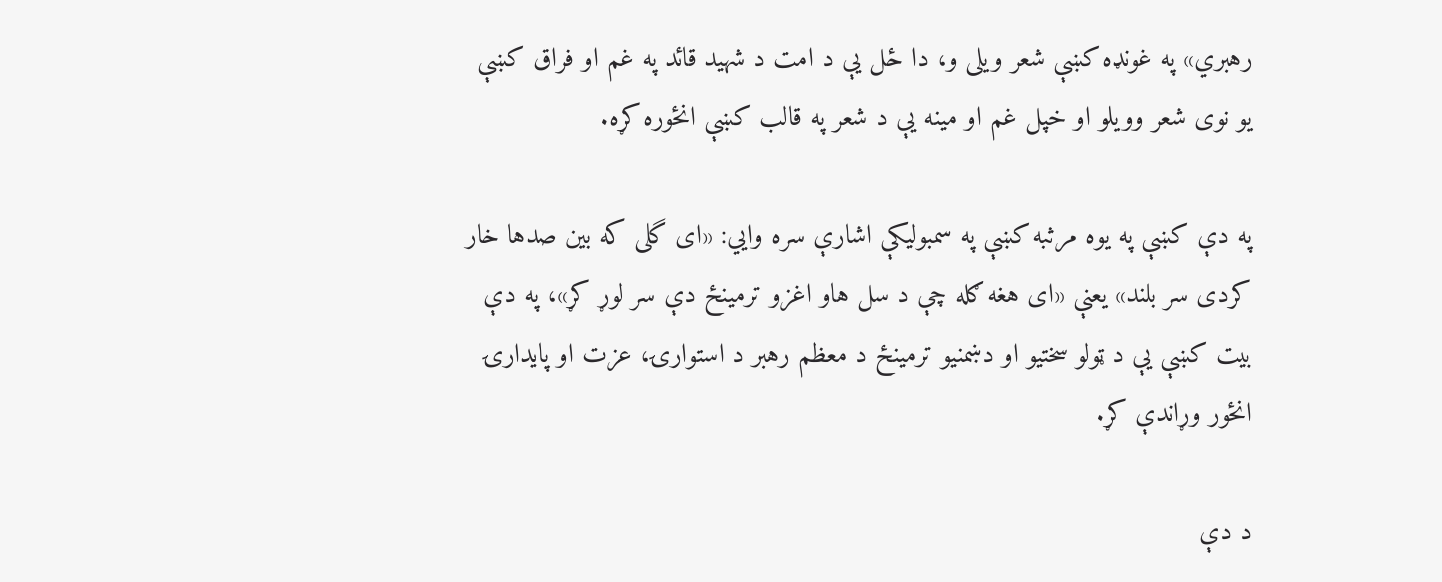رهبري» په غونډه کښې شعر ویلی و، دا ځل یې د امت د شهید قائد په غم او فراق کښې یو نوی شعر وویلو او خپل غم او مینه یې د شعر په قالب کښې انځوره کړه.

په دې کښې په یوه مرثبه کښې په سمبولیکې اشارې سره وايي: «ای گلی که بین صدها خار کردی سر بلند» یعنې «ای هغه ګله چې د سل هاو اغزو ترمینځ دې سر لوړ کړ»، په دې بیت کښې یې د ټولو سختیو او دښمنیو ترمینځ د معظم رهبر د استوارۍ، عزت او پایدارۍ انځور وړاندې کړ.

د دې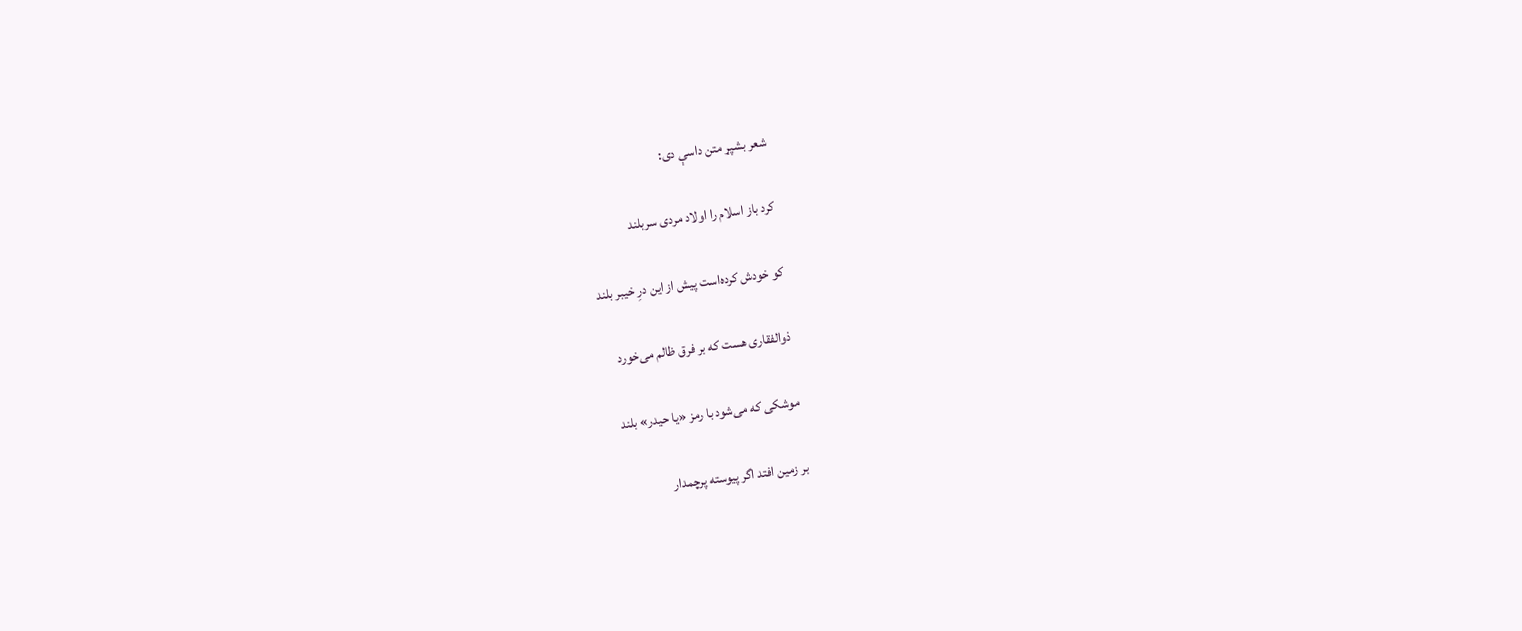شعر بشپړ متن داسې دی:

کرد باز اسلام را اولاد مردی سربلند

کو خودش کرده‌است پیش از این درِ خیبر بلند

ذوالفقاری هست که بر فرق ظالم می‌خورد

موشکی که می‌شود با رمز «یا حیدر» بلند

بر زمین افتد اگر پیوسته پرچمدار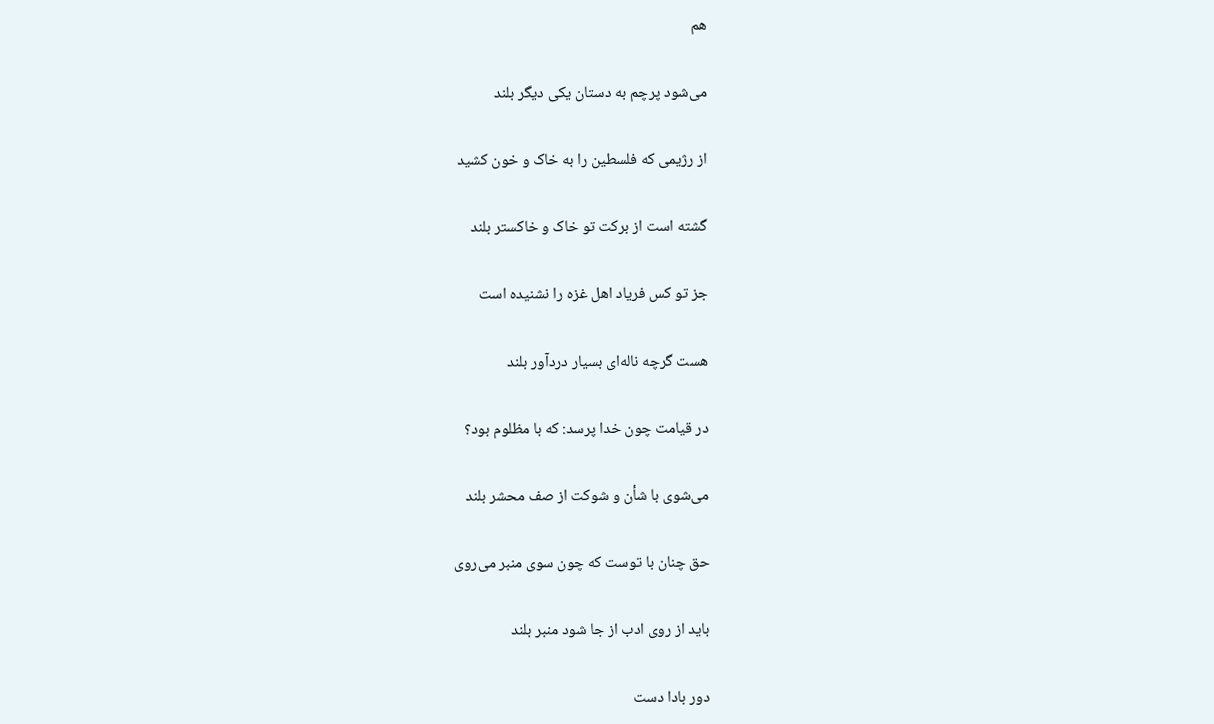هم

می‌شود پرچم به دستان یکی دیگر بلند

از رژیمی که فلسطین را به خاک و خون کشید

گشته است از برکت تو خاک و خاکستر بلند

جز تو کس فریاد اهل غزه را نشنیده است

هست گرچه ناله‌ای بسیار دردآور بلند

در قیامت چون خدا پرسد: که با مظلوم بود؟

می‌شوی با شأن و شوکت از صف محشر بلند

حق چنان با توست که چون سوی منبر می‌روی

باید از روی ادب از جا شود منبر بلند

دور بادا دست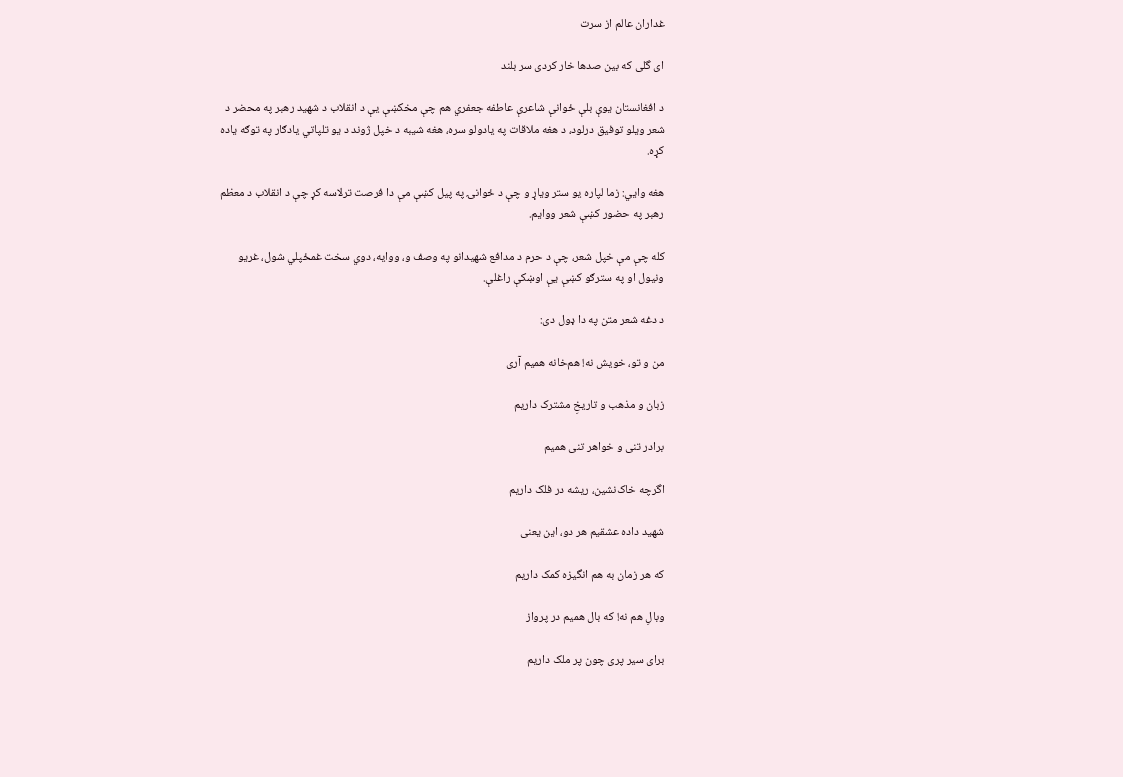غداران عالم از سرت

ای گلی که بین صدها خار کردی سر بلند

د افغانستان یوې بلې ځوانې شاعرې عاطفه جعفري هم چې مخکښې یې د انقلاب د شهید رهبر په محضر د شعر ویلو توفیق درلود، د هغه ملاقات په یادولو سره، هغه شیبه د خپل ژوند د یو تلپاتي یادګار په توګه یاده کړه.

هغه وايي: زما لپاره یو ستر ویاړ و چې د ځوانۍ په پیل کښې مې دا فرصت ترلاسه کړ چې د انقلاب د معظم رهبر په حضور کښې شعر ووایم.

کله چې مې خپل شعر، چې د حرم د مدافع شهیدانو په وصف و، ووایه، دوي سخت غمځپلي شول، غریو ونیول او په سترګو کښې یې اوښکې راغلې.

د دغه شعر متن په دا ډول دی:

من و تو، خویش نه! هم‌خانه‌ همیم آری

زبان و مذهب و تاریخِ مشترک داریم

برادر تنی و خواهر تنی همیم

اگرچه خاک‌نشین، ریشه در فلک داریم

شهید داده‌ عشقیم هر دو، این یعنی

که هر زمان به هم انگیزه کمک داریم

وبالِ هم نه! که بال همیم در پرواز

برای سیر پری چون پر ملک داریم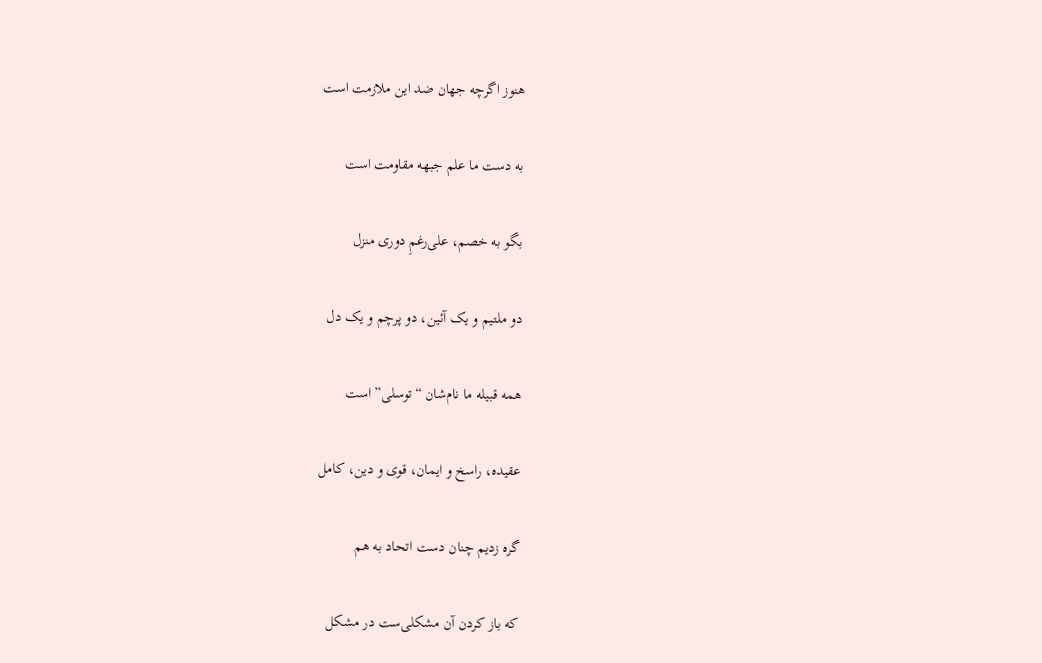هنوز اگرچه جهان ضد این ملازمت است

به دست ما علم جبهه‌ مقاومت است

بگو به خصم، علی‌رغمِ دوری منزل

دو ملتیم و یک آئین، دو پرچم و یک دل

همه قبیله‌ ما نام‌شان “توسلی” است

عقیده، راسخ و ایمان، قوی و دین، کامل

گره زدیم چنان دست اتحاد به هم

که باز کردن آن مشکلی‌ست در مشکل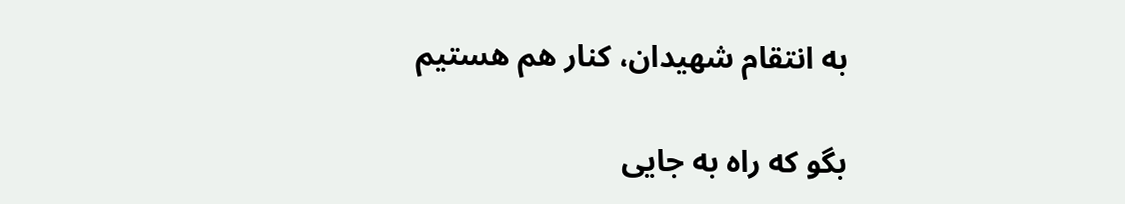به انتقام شهیدان، کنار هم هستیم

بگو که راه به جایی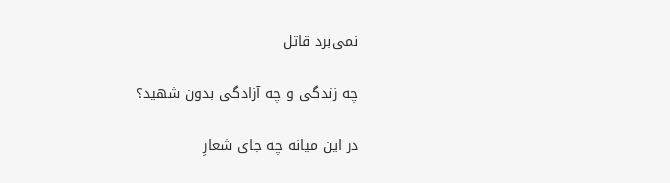نمی‌برد قاتل

چه زندگی و چه آزادگی بدون شهید؟

در این میانه چه جای شعارِ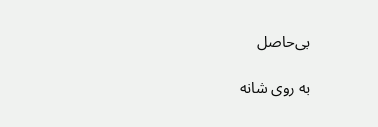بی‌حاصل

به روی شانه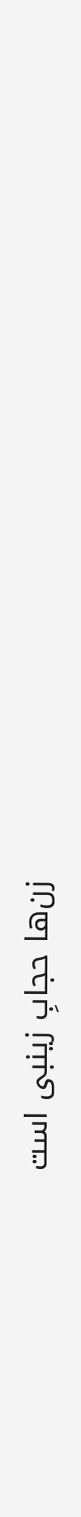زن‌ها حجابِ زینبی است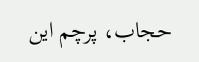حجاب، پرچم این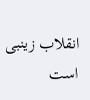انقلاب زینبی است